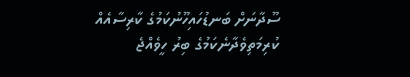ސޫދާނަށް ބަނޑުހައިހޫނުކަމުގެ ކާރިސާއެއް ކުރިމަތިވެދާނެކަމުގެ ބިރު ހީވެއްޖެ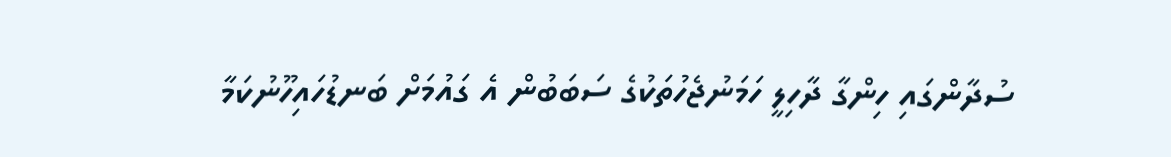ސުދާންގައި ހިންގާ ދާހިލީ ހަމަނުޖެހުތަކުގެ ސަބަބުން އެ ގައުމަށް ބަނޑުހައިހޫނުކަމާ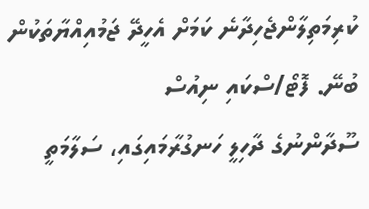ކުރިމަތިލާންޖެހިދާނެ ކަމަށް އެހީދޭ ޖަމުއިއްޔާތަކުން ބުނޭ. ފޮޓޯ/ސްކައި ނިއުސް
ސޫދާންނުގެ ދާހިލީ ހަނގުރާމައިގައި، ސަލާމަތީ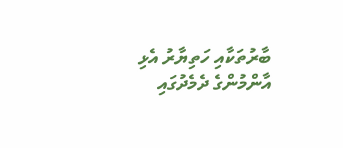ބާރުތަކާއި ހަތިޔާރު އެޅި އާންމުންގެ ދެމެދުގައި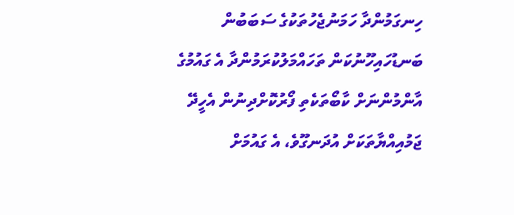ހިނގަމުންދާ ހަމަނުޖެހުތަކުގެ ސަބަބުން ބަނޑުހައިހޫނުކަން ތަހައްމަލުކުރަމުންދާ އެ ގައުމުގެ އާންމުންނަށް ކާބޯތަކެތި ފޯރުކޮށްދިނުން އެހީދޭ ޖަމުއިއްޔާތަކަށް އުދަނގޫވެ، އެ ގައުމަށް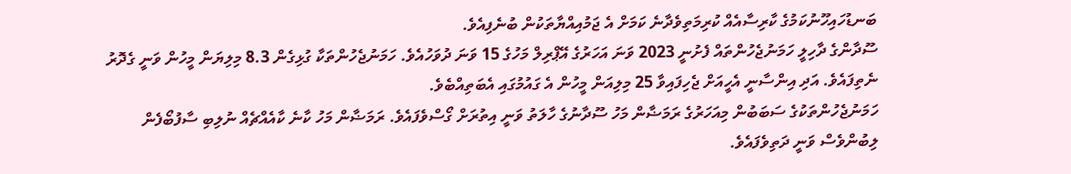ބަނޑުހައިހޫނުކަމުގެ ކާރިސާއެއް ކުރިމަތިވެދާނެ ކަމަށް އެ ޖަމުއިއްޔާތަކުން ބުނެފިއެވެ.
ސޫދާންގެ ދާހިލީ ހަމަނުޖެހުންތައް ފެށުނީ 2023 ވަނަ އަހަރުގެ އޭޕްރިލް މަހުގެ 15 ވަނަ ދުވަހުއެވެ. ހަމަނުޖެހުންތަކާ ގުޅިގެން 8.3 މިލިޔަން މީހުން ވަނީ ގެދޮރު ނެތިފައެވެ. އަދި އިންސާނީ އެހީއަށް ޖެހިފައިވާ 25 މިލިއަން މީހުން އެ ގައުމުގައި އެބަތިއްބެވެ.
ހަމަނުޖެހުންތަކުގެ ސަބަބުން މިއަހަރުގެ ރަމަޟާން މަހު ސޫދާނުގެ ހާލަތު ވަނީ އިތުރަށް ގޯސްވެފައެވެ. ރަމަޟާން މަހު ކާނެ ކާއެއްޗެއް ނުލިބި ސާފުބޯފެން ލިބުންވެސް ވަނީ ދަތިވެފައެވެ.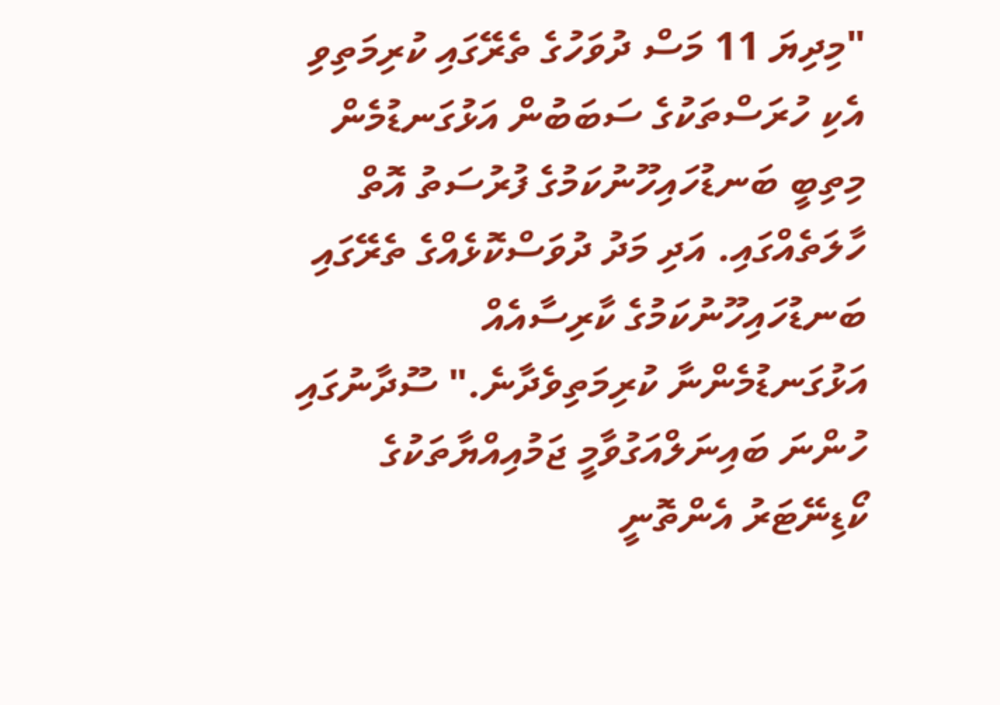"މިދިޔަ 11 މަސް ދުވަހުގެ ތެރޭގައި ކުރިމަތިވި އެކި ހުރަސްތަކުގެ ސަބަބުން އަޅުގަނޑުމެން މިތިބީ ބަނޑުހައިހޫނުކަމުގެ ފުރުސަތު އޮތް ހާލަތެއްގައި. އަދި މަދު ދުވަސްކޮޅެއްގެ ތެރޭގައި ބަނޑުހައިހޫނުކަމުގެ ކާރިސާއެއް އަޅުގަނޑުމެންނާ ކުރިމަތިވެދާނެ." ސޫދާނުގައި ހުންނަ ބައިނަލްއަގުވާމީ ޖަމުއިއްޔާތަކުގެ ކޯޑިނޭޓަރު އެންތޮނީ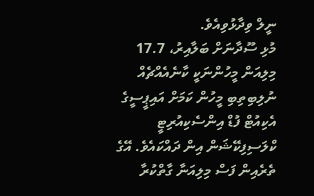ނީލް ވިދާޅުވިއެވެ.
މުޅި ސޫދާނަށް ބަލާއިރު، 17.7 މިލިއަން މީހުންނަކީ ކާނެއެއްޗެއް ނުލިބިތިބި މީހުން ކަމަށް އައިޕީސީގެ އެކިއުޓް ފުޑް އިންސެކިއުރިޓީ ކްލަސިފިކޭޝަން އިން ދައްކައެވެ. އޭގެ ތެރެއިން ފަސް މިލިއަނާ ގާތްކުރާ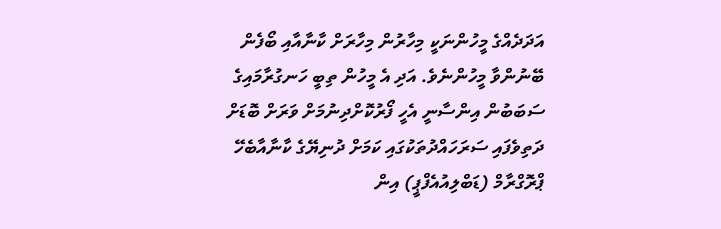އަދަދެއްގެ މީހުންނަކީ މިހާރުން މިހާރަށް ކާނާއާއި ބޯފެން ބޭނުންވާ މީހުންނެވެ. އަދި އެ މީހުން ތިބީ ހަނގުރާމައިގެ ސަބަބުން އިންސާނީ އެހީ ފޯރުކޮށްދިނުމަށް ވަރަށް ބޮޑަށް ދަތިވެފައި ސަރަހައްދުތަކުގައި ކަމަށް ދުނިޔޭގެ ކާނާއާބެހޭ ޕްރޮގްރާމް (ޑަބްލިއުއެފްޕީ) އިން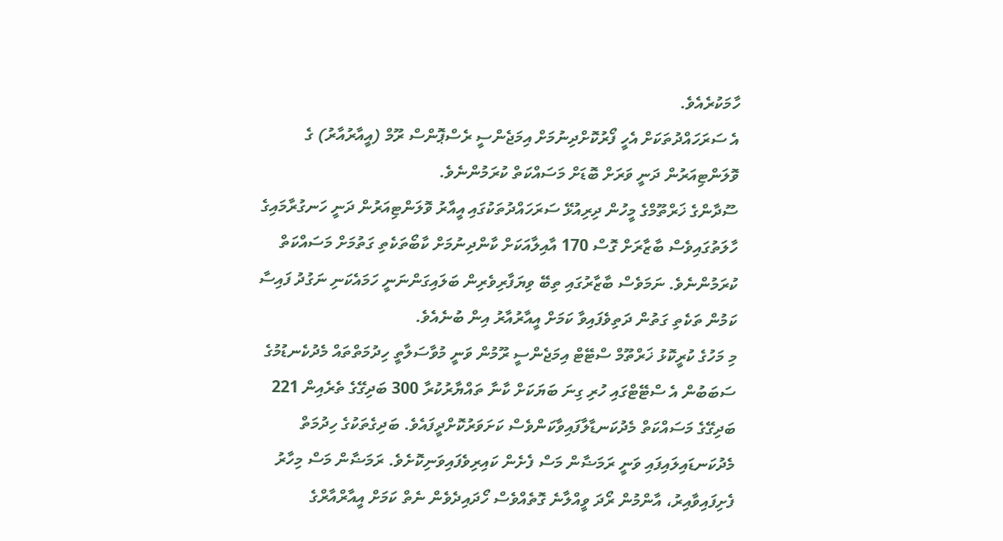ހާމަކުރެއެވެ.
އެ ސަރަހައްދުތަކަށް އެހީ ފޯރުކޮށްދިނުމަށް އިމަޖެންސީ ރެސްޕޮންސް ރޫމް (އީއާރުއާރު) ގެ ވޮލަންޓިއަރުން ދަނީ ވަރަށް ބޮޑަށް މަސައްކަތް ކުރަމުންނެވެ.
ސޫދާންގެ ޚަރްތޫމްގެ މީހުން ދިރިއުޅޭ ސަރަހައްދުތަކުގައި އީއާރު ވޮލަންޓިއަރުން ދަނީ ހަނގުރާމައިގެ ހާލަތުގައިވެސް ބާޒާރަށް ގޮސް 170 އާއިލާއަކަށް ކާންދިނުމަށް ކާބޯތަކެތި ގަތުމަށް މަސައްކަތް ކުރަމުންނެވެ. ނަމަވެސް ބާޒާރުގައި ތިބޭ ވިޔަފާރިވެރިން ބަލައިގަންނަނީ ހަމައެކަނި ނަގުދު ފައިސާ ކަމުން ތަކެތި ގަތުން ދަތިވެފައިވާ ކަމަށް އީއާރުއާރު އިން ބުނެއެވެ.
މި މަހުގެ ކުރީކޮޅު ޚަރްތޫމް ސްޓޭޓް އިމަޖެންސީ ރޫމުން ވަނީ މުވާސަލާތީ ހިދުމަތްތައް މެދުކެނޑުމުގެ ސަބަބުން އެ ސްޓޭޓްގައި ހުރި ގިނަ ބަޔަކަށް ކާނާ ތައްޔާރުކުރާ 300 ބަދިގޭގެ ތެރެއިން 221 ބަދިގޭގެ މަސައްކަތް މެދުކަނޑާލާފައިވާކަންވެސް ކަށަވަރުކޮށްދީފައެވެ. ބަދިގެތަކުގެ ހިދުމަތް މެދުކަނޑައިލައިފައި ވަނީ ރަމަޟާން މަސް ފެށެން ކައިރިވެފައިވަނިކޮށެވެ. ރަމަޟާން މަސް މިހާރު ފެށިފައިވާއިރު، އާންމުން ރޯދަ ވީއްލާނެ ގޮތެއްވެސް ހޯދައިދެވެން ނެތް ކަމަށް އީއާރްއާރްގެ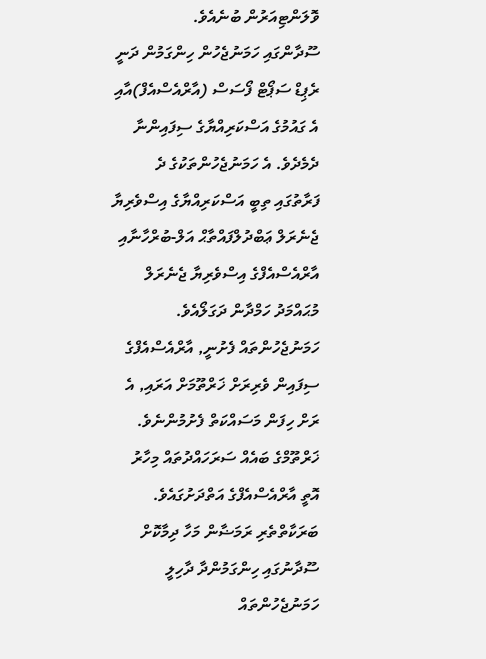ވޮލަންޓިއަރުން ބުނެއެވެ.
ސޫދާންގައި ހަމަނުޖެހުން ހިންގަމުން ދަނީ ރެޕިޑް ސަޕޯޓް ފޯސަސް (އާރްއެސްއެފް)އާއި އެ ގައުމުގެ އަސްކަރިއްޔާގެ ސިފައިންނާ ދެމެދެވެ. އެ ހަމަނުޖެހުންތަކުގެ ދެ ފަރާތުގައި ތިބީ އަސްކަރިއްޔާގެ އިސްވެރިޔާ ޖެނެރަލް ޢަބްދުލްފައްތާޙް އަލް-ބުރްހާނާއި އާރްއެސްއެފްގެ އިސްވެރިޔާ ޖެނެރަލް މުޙައްމަދު ހަމްދާން ދަގަލޯއެވެ. ހަމަނުޖެހުންތައް ފެށުނީ, އާރްއެސްއެފްގެ ސިފައިން ވެރިރަށް ޚަރްތޫމަށް އަރައި, އެ ރަށް ހިފަން މަސައްކަތް ފެށުމުންނެވެ. ޚަރްތޫމްގެ ބައެއް ސަރަހައްދުތައް މިހާރު އޮތީ އާރްއެސްއެފްގެ އަތްދަށުގައެވެ.
ބަރަކާތްތެރި ރަމަޟާން މަހާ ދިމާކޮށް ސޫދާނުގައި ހިންގަމުންދާ ދާހިލީ ހަމަނުޖެހުންތައް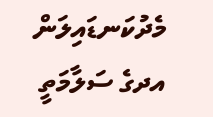މެދުކަނޑައިލަން އދގެ ސަލާމަތީ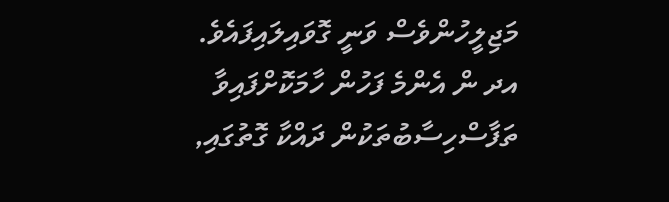މަޖިލީހުންވެސް ވަނީ ގޮވައިލައިފައެވެ.
އދ ން އެންމެ ފަހުން ހާމަކޮށްފައިވާ ތަފާސްހިސާބުތަކުން ދައްކާ ގޮތުގައި,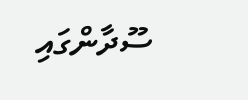ސޫދާންގައި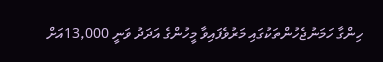ހިންގާ ހަމަނުޖެހުންތަކުގައި މަރުވެފައިވާ މީހުންގެ އަދަދު ވަނީ 13,000އަށް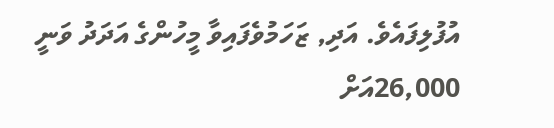އުފުލިފައެވެ. އަދި, ޒަހަމުވެފައިވާ މީހުންގެ އަދަދު ވަނީ 26,000އަށް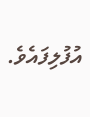އުފުލިފައެވެ.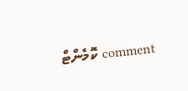comment ކޮމެންޓް